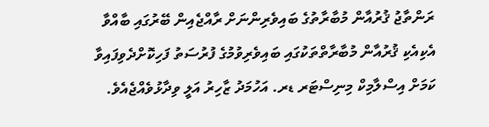ރަންތާޖު ޤުރުއާން މުބާރާތުގެ ބައިވެރިންނަށް ރާއްޖެއިން ބޭރުގައި ބާއްވާ އެކިއެކި ޤުރުއާން މުބާރާތްތަކުގައި ބައިވެރިވުމުގެ ފުރުސަތު ފަހިކޮށްދެވިފައިވާ ކަމަށް އިސްލާމިކް މިނިސްޓަރ ޑރ. އަހުމަދު ޒާހިރު އަލީ ވިދާޅުވެއްޖެއެވެ.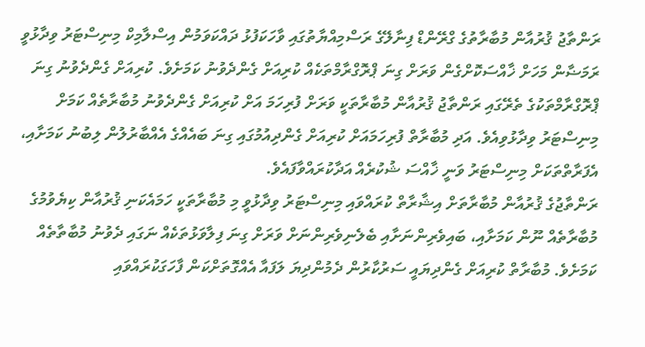ރަންތާޖު ޤުރުއާން މުބާރާތުގެ ގްރޭންޑް ފިނާލޭގެ ރަސްމިއްޔާތުގައި ވާހަކަފުޅު ދައްކަވަމުން އިސްލާމިކް މިނިސްޓަރު ވިދާޅުވީ ރަމަޟާން މަހަށް ޚާއްސަކޮށްގެން ވަރަށް ގިނަ ޕްރޮގްރާމްތަކެއް ކުރިއަށް ގެންދެވުނު ކަމަށެވެ. ކުރިއަށް ގެންދެވުނު ގިނަ ޕްރޮގްރާމްތަކުގެ ތެރޭގައި ރަންތާޖު ޤުރުއާން މުބާރާތަކީ ވަރަށް ފުރިހަމަ އަށް ކުރިއަށް ގެންދެވުނު މުބާރާތެއް ކަމަށް މިނިސްޓަރު ވިދާޅުވިއެވެ. އަދި މުބާރާތް ފުރިހަމައަށް ކުރިއަށް ގެންދިއުމުގައި ގިނަ ބައެއްގެ އެއްބާރުލުން ލިބުނު ކަމަށާއި، އެފަރާތްތަކަށް މިނިސްޓަރު ވަނީ ޚާއްސަ ޝުކުރެއް އަދާކުރައްވާފައެވެ.
ރަންތާޖުގެ ޤުރުއާން މުބާރާތަށް އިޝާރާތް ކުރައްވައި މިނިސްޓަރު ވިދާޅުވީ މި މުބާރާތަކީ ހަމައެކަނި ޤުރުއާން ކިޔެވުމުގެ މުބާރާތެއް ނޫން ކަމަށާއި، ބައިވެރިންނަށާއި ބެލެނިވެރިންނަށް ވަރަށް ގިނަ ފިލާވަޅުތަކެއް ނަގައި ދެވުނު މުބާތާތެއް ކަމަށެވެ. މުބާރާތް ކުރިއަށް ގެންދިޔައީ ސަރުކާރުން ދެމުންދިޔަ ލަފައާ އެއްގޮތަށްކަން ފާހަގަކުރައްވައި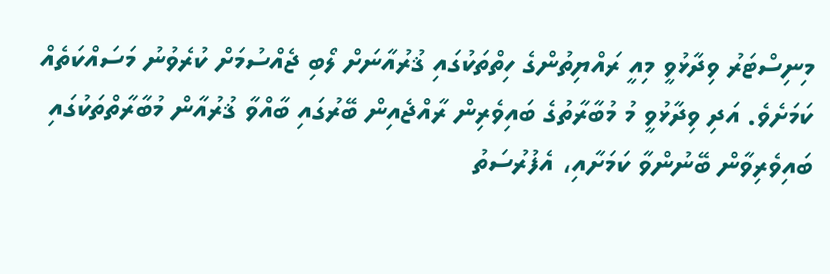މިނިސްޓަރު ވިދާޅުވީ މިއީ ރައްޔިތުންގެ ހިތްތަކުގައި ޤުރުއާނަށް ލޯބި ޖެއްސުމަށް ކުރެވުނު މަސައްކަތެއް ކަމަށެވެ. އަދި ވިދާޅުވީ މު މުބާރާތުގެ ބައިވެރިން ރާއްޖެއިން ބޭރުގައި ބާއްވާ ޤުރުއާން މުބާރާތްތަކުގައި ބައިވެރިވާން ބޭނުންވާ ކަމަށާއި، އެފުރުސަތު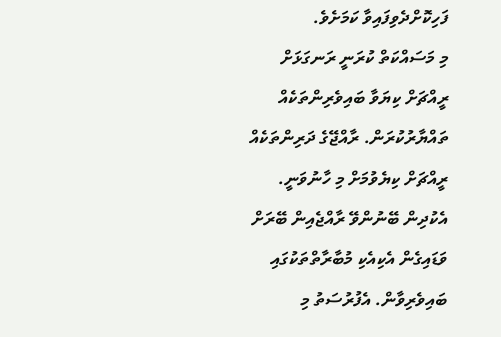ފަހިކޮށްދެވިފައިވާ ކަމަށެވެ.
މި މަސައްކަތް ކުރަނީ ރަނގަޅަށް ރީއްޗަށް ކިޔަވާ ބައިވެރިންތަކެއް ތައްޔާރުކުރަން. ރާއްޖޭގެ ދަރިންތަކެއް ރީއްޗަށް ކިޔެވުމަށް މި ހާނުވަނީ. އެކުދިން ބޭނުންވޭ ރާއްޖެއިން ބޭރަށް ވަޑައިގެން އެކިއެކި މުބާރާތްތަކުގައި ބައިވެރިވާން. އެފުރުސަތު މި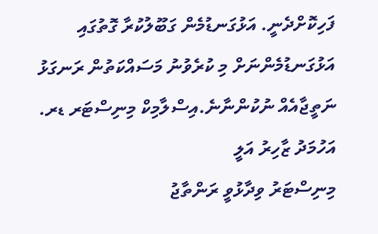ފަހިކޮށްދެނީ. އަޅުގަނޑުމެން ގަބޫލުކުރާ ގޮތުގައި އަޅުގަނޑުމެންނަށް މި ކުރެވުނު މަސައްކަތުން ރަނގަޅު ނަތީޖާއެއް ނުކުންނާނެ.އިސްލާމިކް މިނިސްޓަރ ޑރ. އަހުމަދު ޒާހިރު އަލީ
މިނިސްޓަރު ވިދާޅުވީ ރަންތާޖު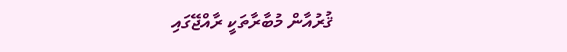ޤުރުއާން މުބާރާތަކީ ރާއްޖޭގައި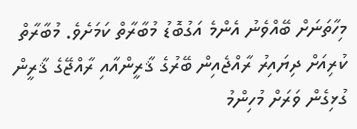މިހާތަނަށް ބޭއްވެނު އެންމެ އަގުބޮޑު މުބާރާތް ކަމަށެވެ. މުބާރާތް ކުރިއަށް ދިޔައިރު ރާއްޖެއިން ބޭރުގެ ޤާރީންއާއި ރާއްޖޭގެ ޤާރީން ގުޅިގެން ވަރަށް މުހިންމު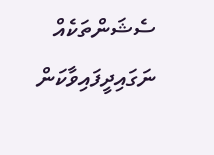ސެޝަންތަކެއް ނަގައިދީފައިވާކަން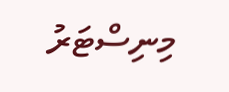މިނިސްޓަރު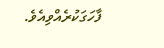ފާހަގަކުރެއްވިއެވެ.